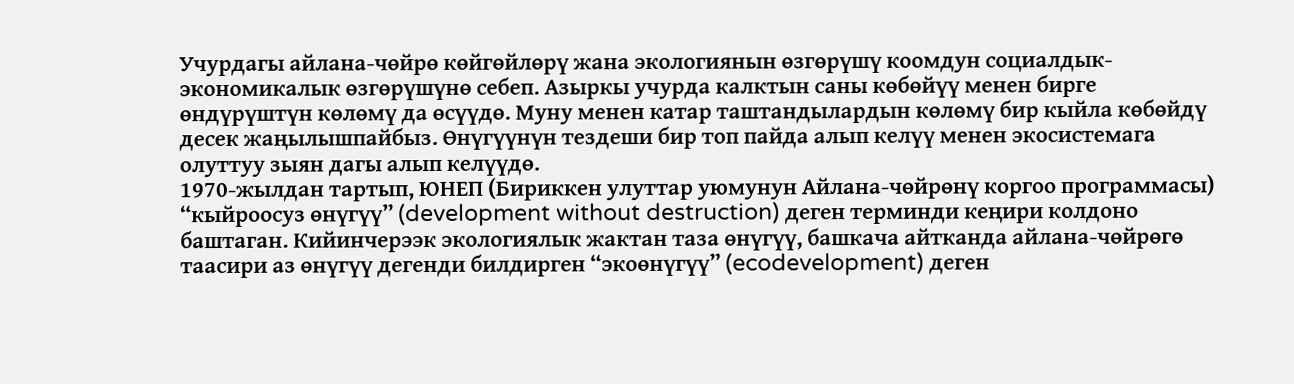Учурдагы айлана-чөйрө көйгөйлөрү жана экологиянын өзгөрүшү коомдун социалдык-экономикалык өзгөрүшүнө себеп. Азыркы учурда калктын саны көбөйүү менен бирге өндүрүштүн көлөмү да өсүүдө. Муну менен катар таштандылардын көлөмү бир кыйла көбөйдү десек жаңылышпайбыз. Өнүгүүнүн тездеши бир топ пайда алып келүү менен экосистемага олуттуу зыян дагы алып келүүдө.
1970-жылдан тартып, ЮНЕП (Бириккен улуттар уюмунун Айлана-чөйрөнү коргоо программасы) “кыйроосуз өнүгүү” (development without destruction) деген терминди кеңири колдоно баштаган. Кийинчерээк экологиялык жактан таза өнүгүү, башкача айтканда айлана-чөйрөгө таасири аз өнүгүү дегенди билдирген “экоөнүгүү” (ecodevelopment) деген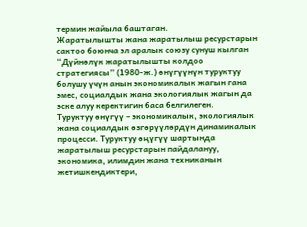термин жайыла баштаган.
Жаратылышты жана жаратылыш ресурстарын сактоо боюнча эл аралык союзу сунуш кылган “Дүйнөлүк жаратылышты колдоо стратегиясы” (1980-ж.) өнүгүүнүн туруктуу болушу үчүн анын экономикалык жагын гана эмес, социалдык жана экологиялык жагын да эске алуу керектигин баса белгилеген.
Туруктуу өнүгүү – экономикалык, экологиялык жана социалдык өзгөрүүлөрдүн динамикалык процесси. Туруктуу өңүгүү шартында жаратылыш ресурстарын пайдалануу, экономика, илимдин жана техниканын жетишкендиктери,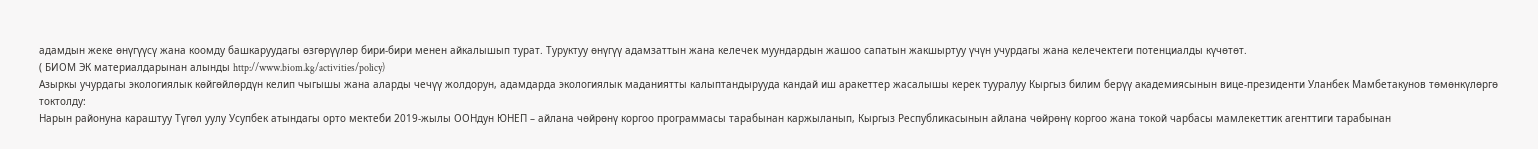адамдын жеке өнүгүүсү жана коомду башкаруудагы өзгөрүүлөр бири-бири менен айкалышып турат. Туруктуу өнүгүү адамзаттын жана келечек муундардын жашоо сапатын жакшыртуу үчүн учурдагы жана келечектеги потенциалды күчөтөт.
( БИОМ ЭК материалдарынан алынды http://www.biom.kg/activities/policy)
Азыркы учурдагы экологиялык көйгөйлөрдүн келип чыгышы жана аларды чечүү жолдорун, адамдарда экологиялык маданиятты калыптандырууда кандай иш аракеттер жасалышы керек тууралуу Кыргыз билим берүү академиясынын вице-президенти Уланбек Мамбетакунов төмөнкүлөргө токтолду:
Нарын районуна караштуу Түгөл уулу Усупбек атындагы орто мектеби 2019-жылы ООНдун ЮНЕП – айлана чөйрөнү коргоо программасы тарабынан каржыланып, Кыргыз Республикасынын айлана чөйрөнү коргоо жана токой чарбасы мамлекеттик агенттиги тарабынан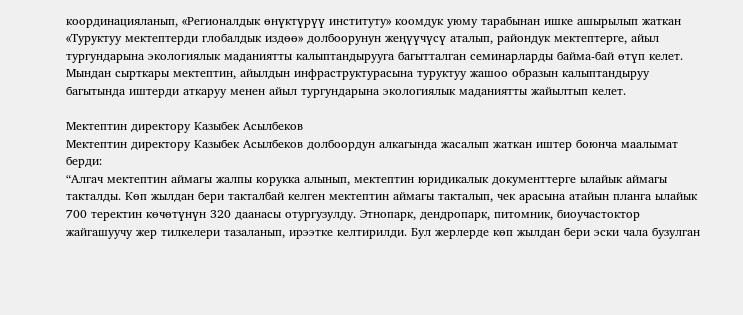координацияланып, «Регионалдык өнүктүрүү институту» коомдук уюму тарабынан ишке ашырылып жаткан «Туруктуу мектептерди глобалдык издөө» долбоорунун жеңүүчүсү аталып, райондук мектептерге, айыл тургундарына экологиялык маданиятты калыптандырууга багытталган семинарларды байма-бай өтүп келет. Мындан сырткары мектептин, айылдын инфраструктурасына туруктуу жашоо образын калыптандыруу багытында иштерди аткаруу менен айыл тургундарына экологиялык маданиятты жайылтып келет.

Мектептин директору Казыбек Асылбеков
Мектептин директору Казыбек Асылбеков долбоордун алкагында жасалып жаткан иштер боюнча маалымат берди:
“Алгач мектептин аймагы жалпы корукка алынып, мектептин юридикалык документтерге ылайык аймагы такталды. Көп жылдан бери такталбай келген мектептин аймагы такталып, чек арасына атайын планга ылайык 700 теректин көчөтүнүн 320 даанасы отургузулду. Этнопарк, дендропарк, питомник, биоучастоктор жайгашуучу жер тилкелери тазаланып, ирээтке келтирилди. Бул жерлерде көп жылдан бери эски чала бузулган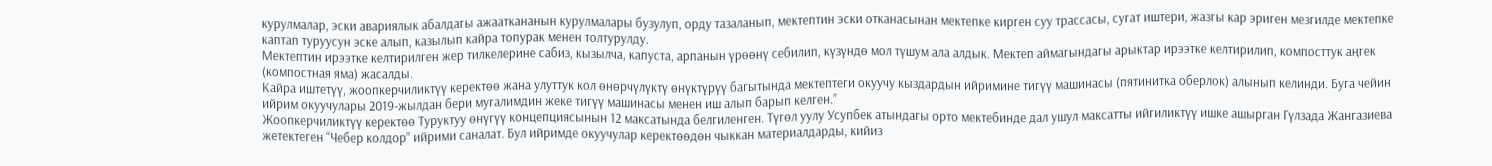курулмалар, эски авариялык абалдагы ажааткананын курулмалары бузулуп, орду тазаланып, мектептин эски отканасынан мектепке кирген суу трассасы, сугат иштери, жазгы кар эриген мезгилде мектепке каптап туруусун эске алып, казылып кайра топурак менен толтурулду.
Мектептин ирээтке келтирилген жер тилкелерине сабиз, кызылча, капуста, арпанын үрөөнү себилип, күзүндө мол түшум ала алдык. Мектеп аймагындагы арыктар ирээтке келтирилип, компосттук аңгек (компостная яма) жасалды.
Кайра иштетүү, жоопкерчиликтүү керектөө жана улуттук кол өнөрчүлүктү өнүктүрүү багытында мектептеги окуучу кыздардын ийримине тигүү машинасы (пятинитка оберлок) алынып келинди. Буга чейин ийрим окуучулары 2019-жылдан бери мугалимдин жеке тигүү машинасы менен иш алып барып келген.”
Жоопкерчиликтүү керектөө Туруктуу өнүгүү концепциясынын 12 максатында белгиленген. Түгөл уулу Усупбек атындагы орто мектебинде дал ушул максатты ийгиликтүү ишке ашырган Гүлзада Жангазиева жетектеген “Чебер колдор” ийрими саналат. Бул ийримде окуучулар керектөөдөн чыккан материалдарды, кийиз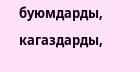буюмдарды, кагаздарды,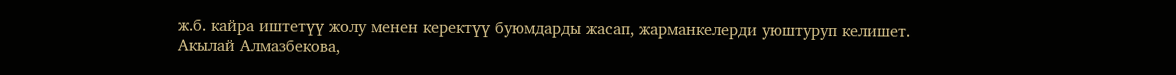ж.б. кайра иштетүү жолу менен керектүү буюмдарды жасап, жарманкелерди уюштуруп келишет.
Акылай Алмазбекова,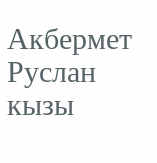Акбермет Руслан кызы